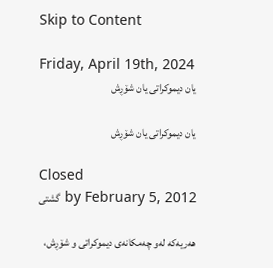Skip to Content

Friday, April 19th, 2024
یان دیموکراتی یان شۆڕش

یان دیموکراتی یان شۆڕش

Closed
by February 5, 2012 گشتی

هه‌ریه‌که‌ له‌و چه‌مکانه‌ی دیموکراتی و شۆڕش،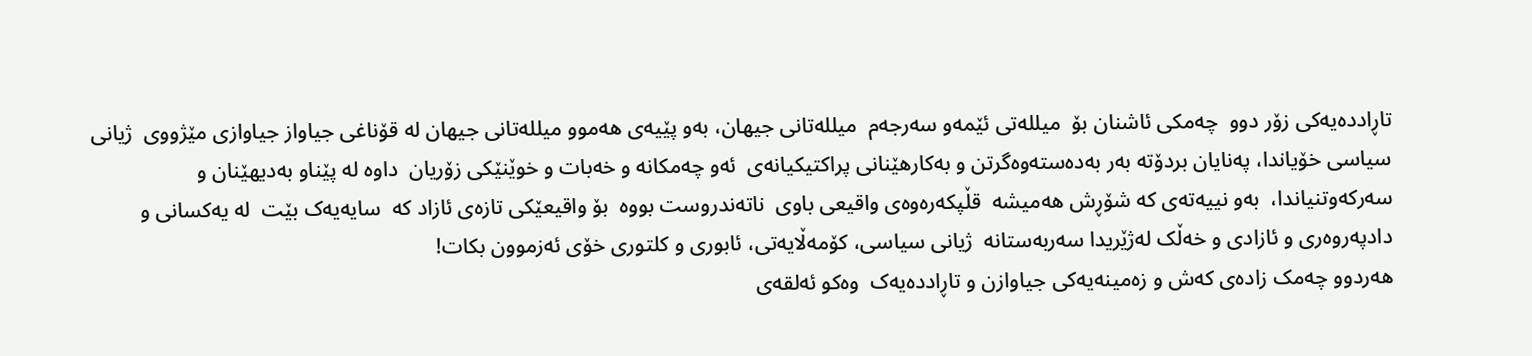تاڕادده‌یه‌کی زۆر دوو  چه‌مکی ئاشنان بۆ  میلله‌تی ئێمه‌و سه‌رجه‌م  میلله‌تانی جیهان، به‌و پێیه‌ی هه‌موو میلله‌تانی جیهان له‌ قۆناغی جیاواز جیاوازی مێژووی  ژیانی سیاسی خۆیاندا، په‌نایان بردۆته‌ به‌ر به‌ده‌سته‌وه‌گرتن و به‌کارهێنانی پراکتیکیانه‌ی  ئه‌و چه‌مکانه‌ و خه‌بات و خوێنێکی زۆریان  داوه‌ له‌ پێناو به‌دیهێنان و سه‌رکه‌وتنیاندا،  به‌و نییه‌ته‌ی که‌ شۆڕش هه‌میشه‌  قڵپکه‌ره‌وه‌ی واقیعی باوی  ناته‌ندروست بووه‌  بۆ واقیعێکی تازه‌ی ئازاد که‌  سایه‌یه‌ک بێت  له‌ یه‌کسانی و دادپه‌روه‌ری و ئازادی و خه‌ڵک له‌ژێریدا سه‌ربه‌ستانه‌ ‌ ژیانی سیاسی، کۆمه‌ڵایه‌تی، ئابوری و کلتوری خۆی ئه‌زموون بکات!
هه‌ردوو چه‌مک زاده‌ی که‌ش و زه‌مینه‌یه‌کی جیاوازن و تاڕادده‌یه‌ک  وه‌کو ئه‌لقه‌ی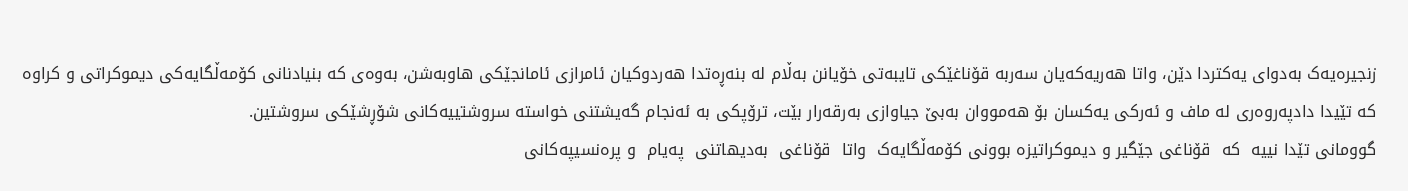زنجیره‌یه‌ک به‌دوای یه‌کتردا دێن، واتا هه‌ریه‌که‌یان سه‌ربه‌ قۆناغێکی تایبه‌تی خۆیانن به‌ڵام له‌ بنه‌ڕه‌تدا هه‌ردوکیان ئامرازی ئامانجێکی هاوبه‌شن، به‌وه‌ی که‌ بنیادنانی کۆمه‌ڵگایه‌کی دیموکراتی و کراوه‌ که‌ تێیدا دادپه‌روه‌ری له‌ ماف و ئه‌رکی یه‌کسان بۆ هه‌مووان به‌بێ جیاوازی به‌رقه‌رار بێت، ترۆپکی به‌ ئه‌نجام گه‌یشتنی خواسته سروشتییه‌‌کانی شۆڕشێکی سروشتین.
گوومانی تێدا نییه‌  که‌  قۆناغی جێگیر و دیموکراتیزه‌ بوونی کۆمه‌ڵگایه‌ک  واتا  قۆناغی  به‌دیهاتنی  په‌یام  و پره‌نسیپه‌کانی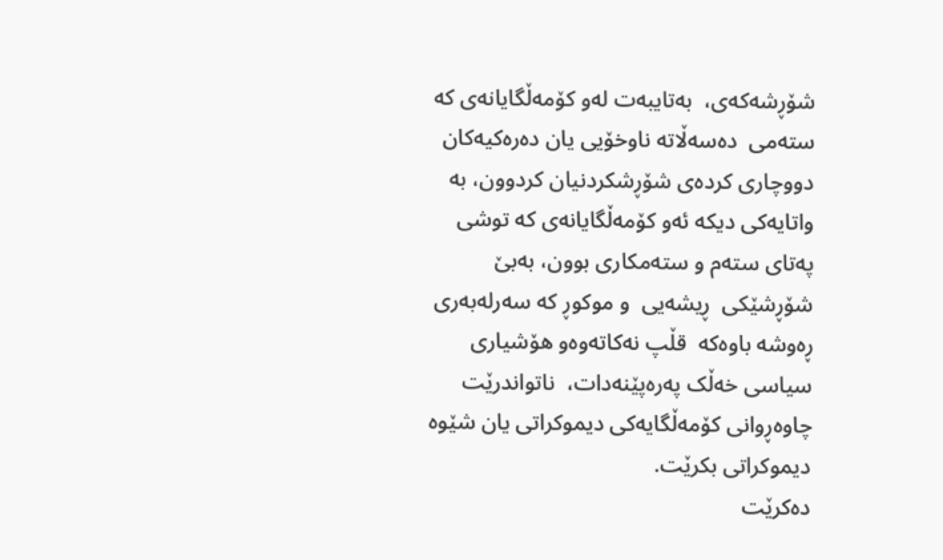شۆڕشه‌که‌ی،  به‌تایبه‌ت له‌و کۆمه‌ڵگایانه‌ی که‌ سته‌می  ده‌سه‌ڵاته‌ ناوخۆیی یان ده‌ره‌کیه‌کان دووچاری کرده‌ی شۆڕشکردنیان کردوون، به‌ واتایه‌کی دیکه‌ ئه‌و کۆمه‌ڵگایانه‌ی که‌ توشی  په‌تای سته‌م و سته‌مکاری بوون، به‌بێ شۆڕشێکی  ڕیشه‌یی  و موکوڕ که‌ سه‌رله‌به‌ری ڕه‌وشه‌ باوه‌که‌  قڵپ نه‌کاته‌وه‌و هۆشیاری سیاسی خه‌ڵک په‌ره‌پێنه‌دات،  ناتواندرێت چاوه‌ڕوانی کۆمه‌ڵگایه‌کی دیموکراتی یان شێوه‌ دیموکراتی بکرێت.
ده‌کرێت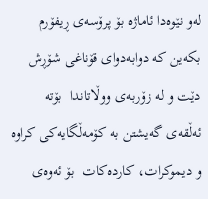له‌و نێوه‌دا ئاماژه‌ بۆ پرۆسه‌ی ڕیفۆرم  بکه‌ین که‌ دوابه‌دوای قۆناغی شۆڕش دێت و له‌ زۆربه‌ی ووڵاتاندا  بۆته‌ ئه‌ڵقه‌ی گه‌یشتن به‌ کۆمه‌ڵگایه‌کی کراوه‌ و دیموکرات، کارده‌کات  بۆ ئه‌وه‌ی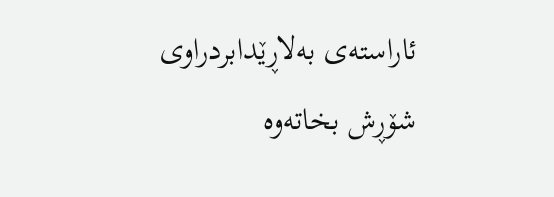ئاراسته‌ی به‌لاڕێدابردراوی شۆڕش بخاته‌وه‌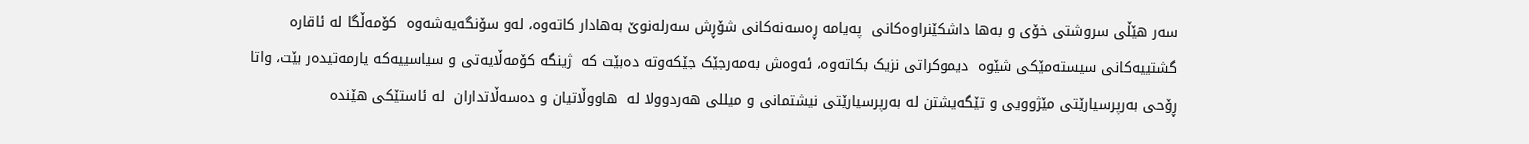سه‌ر هێڵی سروشتی خۆی و به‌ها داشکێنراوه‌کانی  په‌یامه‌ ڕه‌سه‌نه‌کانی شۆڕش سه‌رله‌نوێ به‌هادار کاته‌وه‌، له‌و سۆنگه‌یه‌شه‌وه‌  کۆمه‌ڵگا له‌ ئاقاره‌ گشتییه‌کانی سیسته‌مێکی شێوه‌  دیموکراتی نزیک بکاته‌وه‌، ئه‌وه‌ش به‌مه‌رجێک جێکه‌وته‌ ده‌بێت که‌  ژینگه‌ کۆمه‌ڵایه‌تی و سیاسییه‌که‌ یارمه‌تیده‌ر بێت، واتا  ڕۆحی به‌رپرسیارێتی مێژوویی و تێگه‌یشتن له‌ به‌رپرسیارێتی نیشتمانی و میللی هه‌ردوولا له‌  هاووڵاتیان و ده‌سه‌ڵاتداران  له‌ ئاستێکی هێنده‌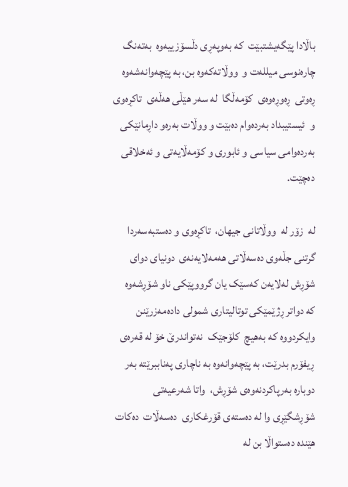باڵادا پێگه‌یشتبێت  که‌ به‌وپه‌ڕی دڵسۆزییه‌وه‌  به‌ته‌نگ چاره‌نوسی میلله‌ت و  ووڵاته‌که‌وه‌ بن، به‌ پێچه‌وانه‌شه‌وه‌ ڕه‌وتی  ڕه‌وڕه‌وه‌ی  کۆمه‌ڵگا‌  له‌ ‌‌سه‌ر هێڵی هه‌ڵه‌ی  تاکڕه‌وی و  ‌ئیستیبداد به‌رده‌وام ده‌بێت و ووڵات به‌ره‌و داڕمانێکی به‌رده‌وامی سیاسی و ئابوری و کۆمه‌ڵایه‌تی و ئه‌خلاقی ده‌چێت.

له‌  زۆر له‌  ووڵاتانی جیهان،  تاکڕه‌وی و ده‌ستبه‌سه‌ردا گرتنی جڵه‌وی ده‌سه‌ڵاتی هه‌مه‌لایه‌نه‌ی  دونیای دوای شۆڕش له‌لایه‌ن که‌سێک یان گرووپێکی ناو شۆڕشه‌وه‌  که‌ دواتر ڕژێمێکی توتالیتاری شمولی داده‌مه‌زرێنن  وایکردووه‌ که‌ به‌هیچ  کلۆجێک  نه‌تواندرێ خۆ له‌ قه‌ره‌ی ڕیفۆرم بدرێت، به‌ پێچه‌وانه‌وه‌ به‌ ناچاری په‌ناببرێته‌ به‌ر دوباره‌ به‌رپاکردنه‌وه‌ی شۆڕش،  واتا شه‌رعیه‌تی شۆڕشگێڕی وا له‌ ده‌سته‌ی قۆرغکاری  ده‌سه‌ڵات ‌ ده‌کات هێنده‌ ده‌ستواڵا بن له‌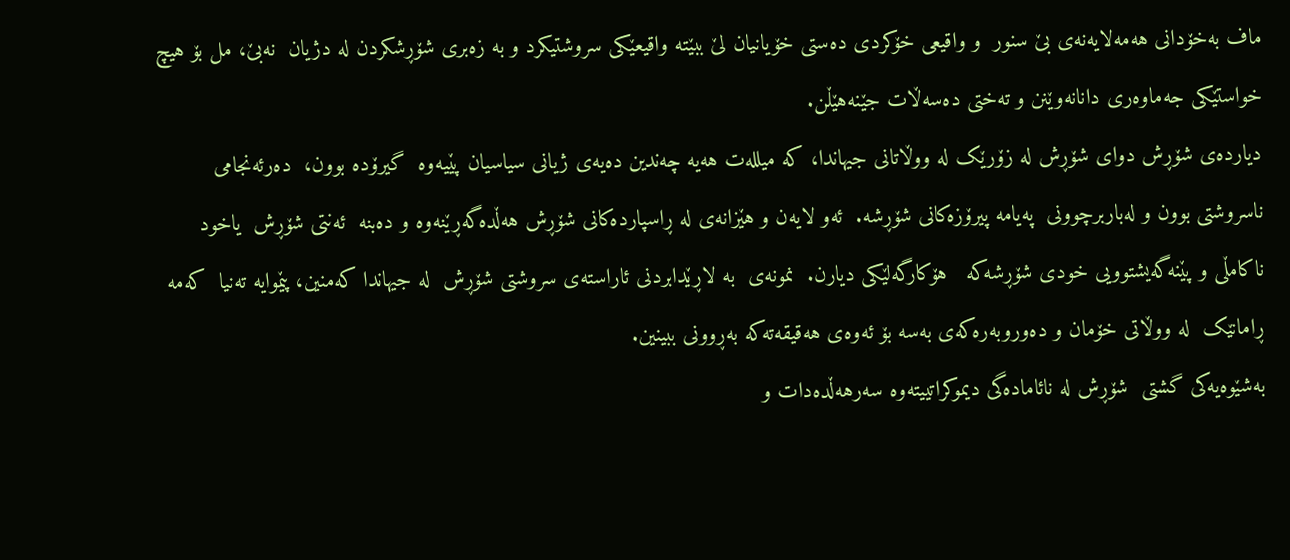ماف به‌خۆدانی هه‌مه‌لایه‌نه‌ی بێ سنور‌  و واقیعی خۆکردی ده‌ستی خۆیانیان لێ ببێته‌ واقیعێکی سروشتیکرد و به‌ زه‌بری شۆڕشکردن له‌ دژیان  نه‌بێ، مل بۆ هیچ  خواستێکی جه‌ماوه‌ری دانا‌نه‌وێنن و ته‌ختی ده‌سه‌ڵات جێنه‌هێڵن.
دیارده‌ی ‌شۆڕش دوای شۆڕش له‌ زۆرێک له‌ ووڵاتانی جیهاندا، که‌ میلله‌ت هه‌یه‌ چه‌ندین ده‌یه‌ی ژیانی سیاسیان پێیه‌وه‌  گیرۆده‌ بوون،  ده‌رئه‌نجامی  ناسروشتی بوون و له‌باربرچوونی  په‌یامه‌ پیرۆزه‌کانی شۆڕشه.  ئه‌و لایه‌ن و هێزانه‌ی له‌ ڕاسپارده‌کانی شۆڕش هه‌ڵده‌گه‌ڕێنه‌وه‌ و ده‌بنه‌  ئه‌نتی شۆڕش  یاخود ناکامڵی و پێنه‌گه‌یشتوویی خودی شۆڕشه‌که‌   هۆکارگه‌لێکی دیارن.  نمونه‌ی  به‌ لاڕێدابردنی ئاراسته‌ی سروشتی شۆڕش  له‌ جیهاندا که‌منین، پێموایه‌ ته‌نیا  که‌مه‌ ڕامانێک  له‌ ووڵاتی خۆمان و ده‌وروبه‌ره‌که‌ی به‌سه‌ بۆ ئه‌وه‌ی هه‌قیقه‌ته‌که‌ به‌ڕوونی ببینین.
به‌شێوه‌یه‌کی گشتی  شۆڕش له‌ نائاماده‌گی دیموکراتییته‌وه‌ سه‌رهه‌ڵده‌دات و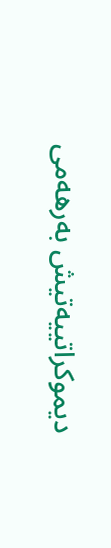دیموکراتییه‌تیش به‌رهه‌می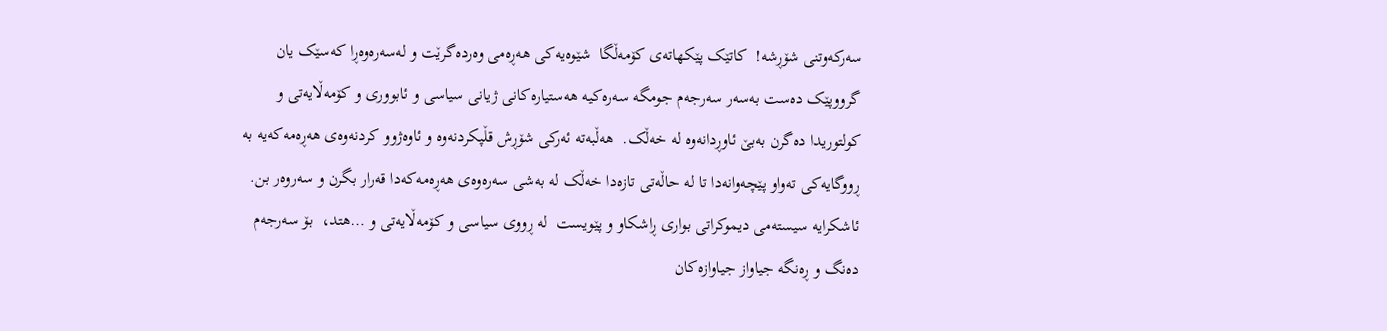سه‌رکه‌وتنی شۆڕشه‌!  کاتێک پێکهاته‌ی کۆمه‌ڵگا  شێوه‌یه‌کی هه‌ڕه‌می وه‌رده‌گرێت و له‌سه‌ره‌وه‌ڕا که‌سێک یان گرووپێک ده‌ست به‌سه‌ر سه‌رجه‌م جومگه‌ سه‌ره‌کیه‌ هه‌ستیاره‌کانی ژیانی سیاسی و ئابووری و کۆمه‌ڵایه‌تی و کولتوریدا ده‌گرن به‌بێ ئاوڕدانه‌وه‌ له‌ خه‌ڵک.  هه‌ڵبه‌ته‌ ئه‌رکی شۆڕش قڵپکردنه‌وه‌ و ئاوه‌ژوو کردنه‌وه‌ی هه‌ڕه‌مه‌که‌یه‌ به‌ ڕووگایه‌کی ته‌واو پێچه‌وانه‌دا تا له‌ حاڵه‌تی تازه‌دا خه‌ڵک له‌ به‌شی سه‌ره‌وه‌ی هه‌ڕه‌مه‌که‌دا قه‌رار بگرن و سه‌روه‌ر بن.
ئاشکرایه‌ سیسته‌می دیموکراتی بواری ڕاشکاو و پێویست  له‌ ڕووی سیاسی و کۆمه‌ڵایه‌تی و …هتد،  بۆ سه‌رجه‌م ده‌نگ و ڕه‌نگه‌ جیاواز جیاوازه‌کان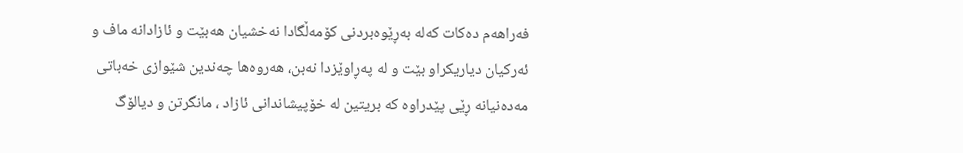فه‌راهه‌م ده‌کات که‌له‌ به‌ڕێوه‌بردنی کۆمه‌ڵگادا نه‌خشیان هه‌بێت و ئازادانه‌ ماف و ئه‌رکیان دیاریکراو بێت و له‌ په‌ڕاوێزدا نه‌بن، هه‌روه‌ها چه‌ندین شێوازی خه‌باتی مه‌ده‌نیانه‌ ڕێی پێدراوه‌ که‌ بریتین له‌ خۆپیشاندانی ئازاد ، مانگرتن و دیالۆگ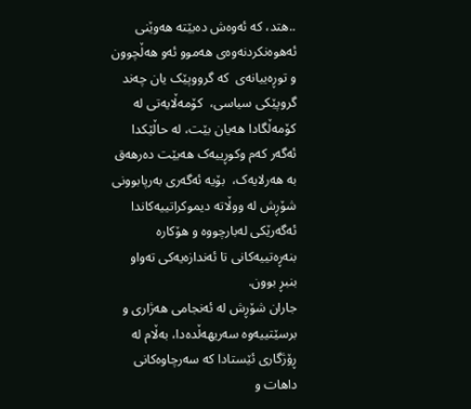..هتد، که‌ ئه‌وه‌ش ده‌بێته‌ هه‌وێنی ئه‌هوه‌نکردنه‌وه‌ی هه‌موو ئه‌و هه‌ڵچوون و توڕه‌ییانه‌ی  که‌ گرووپێک یان چه‌ند گروپێکی سیاسی،  کۆمه‌ڵایه‌تی له‌ کۆمه‌ڵگادا هه‌یان بێت، له‌ حاڵێکدا ئه‌گه‌ر که‌م وکوڕییه‌ک هه‌بێت ده‌رهه‌ق به‌ هه‌رلایه‌ک،  بۆیه‌ ئه‌گه‌ری به‌رپابوونی شۆڕش له‌ ووڵاته‌ دیموکراتییه‌کاندا ئه‌گه‌رێکی له‌بارچووه‌ و هۆکاره‌ بنه‌ڕه‌تییه‌کانی تا ئه‌ندازه‌یه‌کی ته‌واو بنبڕ بوون.
جاران شۆڕش له‌ ئه‌نجامی هه‌ژاری و برسێتییه‌وه‌ سه‌ریهه‌ڵده‌دا، به‌ڵام له‌ ڕۆژگاری ئێستادا که‌ سه‌رچاوه‌کانی داهات و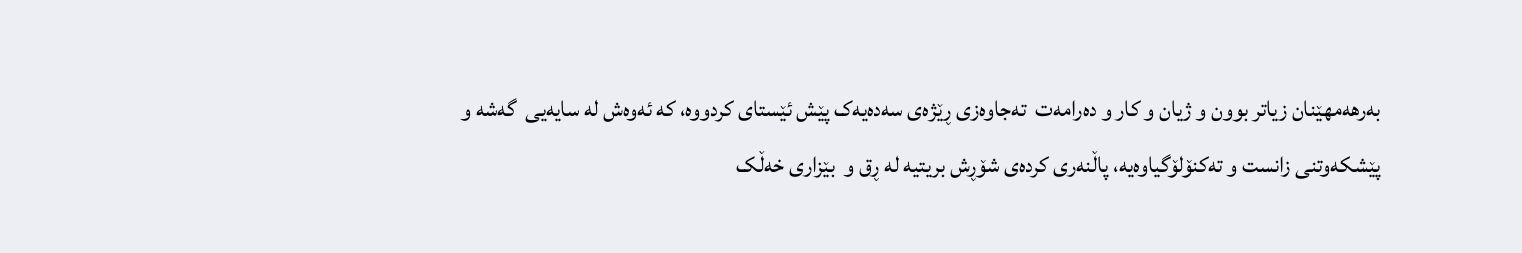به‌رهه‌مهێنان زیاتر بوون و ژیان و کار و ده‌رامه‌ت  ته‌جاوه‌زی ڕێژه‌ی سه‌ده‌یه‌ک پێش ئێستای کردووه‌، که‌ ئه‌وه‌ش له‌ سایه‌یی  گه‌شه‌ و پێشکه‌وتنی زانست و ته‌کنۆلۆگیاوه‌یه‌، پاڵنه‌ری کرده‌ی شۆڕش بریتیه‌ له‌ ڕق و  بێزاری خه‌ڵک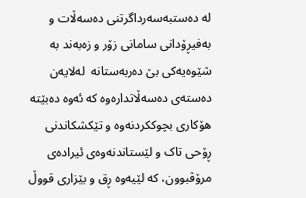له‌ ده‌ستبه‌سه‌رداگرتنی ده‌سه‌ڵات و به‌فیڕۆدانی سامانی زۆر و زه‌به‌ند به‌ شێوه‌یه‌کی بێ ده‌ربه‌ستانه‌  له‌لایه‌ن ده‌سته‌ی ده‌سه‌ڵاتداره‌وه‌ که‌ ئه‌وه‌ ده‌بێته‌ هۆکاری بچوککردنه‌وه‌ و تێکشکاندنی ڕۆحی تاک و لێستاندنه‌وه‌ی ئیراده‌ی مرۆڤبوون، که‌ لێیه‌وه‌ ڕق و بێزاری قووڵ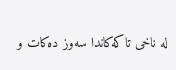له‌ ناخی تاکه‌کاندا سه‌وز ده‌کات و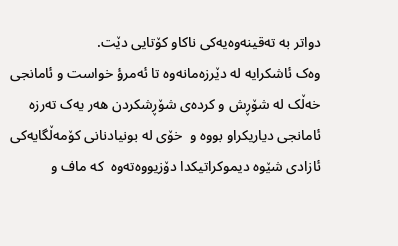دواتر به‌ ته‌قینه‌وه‌یه‌کی ناکاو کۆتایی دێت.
وه‌ک ئاشکرایه‌ له‌ دێرزه‌مانه‌وه‌ تا ئه‌مرؤ خواست و ئامانجی خه‌ڵک له‌ شۆڕش و کرده‌ی شۆڕشکردن هه‌ر یه‌ک ته‌رزه‌ ئامانجی دیاریکراو بووه‌ و  خۆی له‌ بونیادنانی کۆمه‌ڵگایه‌کی ئازادی شێوه‌ دیموکراتیکدا دۆزیووه‌ته‌وه‌  که‌ ماف و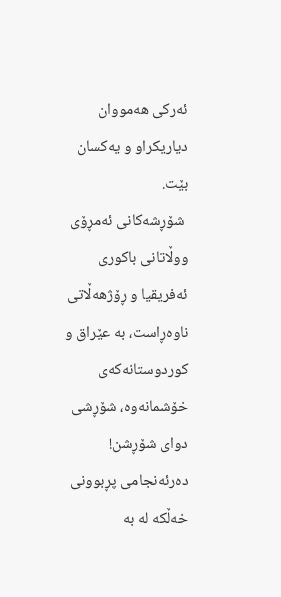ئه‌رکی هه‌مووان دیاریکراو و یه‌کسان بێت.
 شۆڕشه‌کانی ئه‌مڕۆی ووڵاتانی باکوری ئه‌فریقیا و ڕۆژهه‌ڵاتی ناوه‌ڕاست، به‌ عێراق و کوردوستانه‌که‌ی خۆشمانه‌وه‌، شۆڕشی دوای شۆڕشن! ده‌رئه‌نجامی پڕبوونی خه‌ڵکه‌ له‌ به‌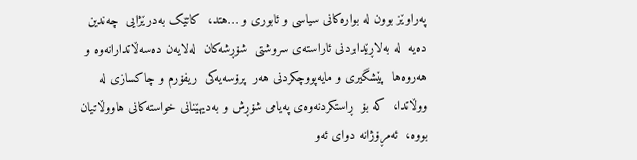په‌راوێز بوون له‌ بواره‌کانی سیاسی و ئابوری و …هتد،  کاتێک به‌درێژایی  چه‌ندین  ده‌یه‌  له‌ به‌لاڕێدابردنی ئاراسته‌ی سروشتی  شۆڕشه‌کان  له‌لایه‌ن ده‌سه‌ڵاتدارانه‌وه‌ و هه‌روه‌ها  پێشگیری و مایه‌پووچکردنی هه‌ر  پرۆسه‌یه‌کی  ریفۆرم و چاکسازی له‌ ووڵاتدا،  که‌ بۆ  ڕاستکردنه‌وه‌ی په‌یامی شۆڕش و به‌دیهێنانی خواسته‌کانی هاووڵاتیان بووه،  ئه‌مڕۆژانه‌ دوای ئه‌و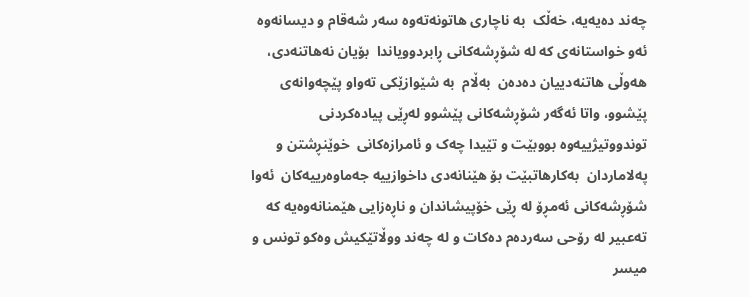چه‌ند ده‌یه‌یه، خه‌ڵک  به‌ ناچاری هاتونه‌ته‌وه‌ سه‌ر شه‌قام و دیسانه‌وه‌ ئه‌و خواستانه‌ی که‌ له‌ شۆڕشه‌کانی ڕابردوویاندا  بۆیان نه‌هاتنه‌دی، هه‌وڵی هاتنه‌دییان ده‌ده‌ن  به‌ڵام  به‌ شێوازێکی ته‌واو پێچه‌وانه‌ی پێشوو، واتا ئه‌گه‌ر شۆڕشه‌کانی پێشوو له‌ڕێی پیاده‌کردنی توندووتیژییه‌وه‌ بووبێت و تێیدا چه‌ک و ئامرازه‌کانی  خوێنڕشتن و په‌لاماردان  به‌کارهاتبێت بۆ هێنانه‌دی داخوازییه‌ جه‌ماوه‌رییه‌کان  ئه‌وا شۆڕشه‌کانی ئه‌مڕۆ له‌ ڕێی خۆپیشاندان و ناڕه‌زایی هێمنانه‌وه‌یه‌ که‌ ته‌عبیر له‌ رۆحی سه‌رده‌م ده‌کات و له‌ چه‌ند ووڵاتێکیش وه‌کو تونس و میسر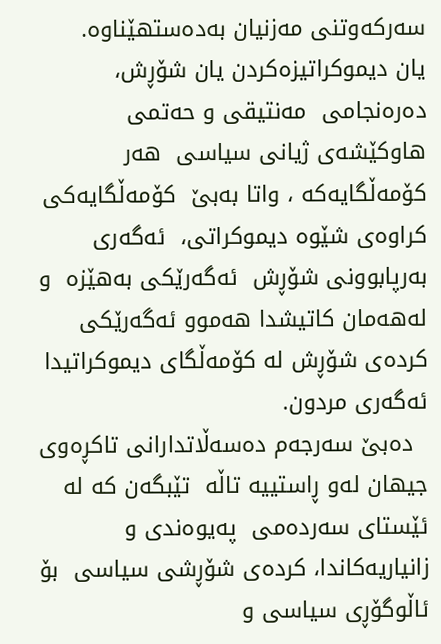سه‌رکه‌وتنی مه‌زنیان به‌ده‌ستهێناوه‌.
یان دیموکراتیزه‌کردن یان شۆڕش، ده‌ره‌نجامی  مه‌نتیقی و حه‌تمی هاوکێشه‌ی ژیانی سیاسی  هه‌ر کۆمه‌ڵگایه‌که‌ ، واتا به‌بێ  کۆمه‌ڵگایه‌کی کراوه‌ی شێوه‌ دیموکراتی،  ئه‌گه‌ری  به‌ر‌پابوونی شۆڕش  ئه‌گه‌رێکی به‌هێزه‌  و له‌هه‌مان کاتیشدا هه‌موو ئه‌گه‌رێکی کرده‌ی شۆڕش له‌ کۆمه‌ڵگای دیموکراتیدا ئه‌گه‌ری مردون.
  ده‌بێ سه‌رجه‌م ده‌سه‌ڵاتدارانی تاکڕه‌وی جیهان له‌و ڕاستییه‌ تاڵه‌ ‌ تێبگه‌ن که‌ له‌ ئێستای سه‌رده‌می  په‌یوه‌ندی و زانیاریه‌کاندا، کرده‌ی شۆڕشی سیاسی  بۆ ئاڵوگۆڕی سیاسی و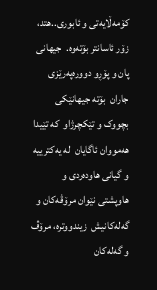کۆمه‌ڵایه‌تی و ئابوری..هتد،  زۆر ئاسانتر بۆته‌وه‌.  جیهانی پان و پۆڕو دووره‌په‌رێزی  جاران  بۆته‌ جیهانێکی  بچووک و تێکچرژاو  که‌ تێیدا هه‌مووان ئاگایان  له‌ یه‌کترییه‌ و گیانی هاوده‌ردی و هاوپشتی نێوان مرۆڤه‌کان و گه‌له‌کانیش  زیندووتره‌، مرۆڤ و گه‌له‌کان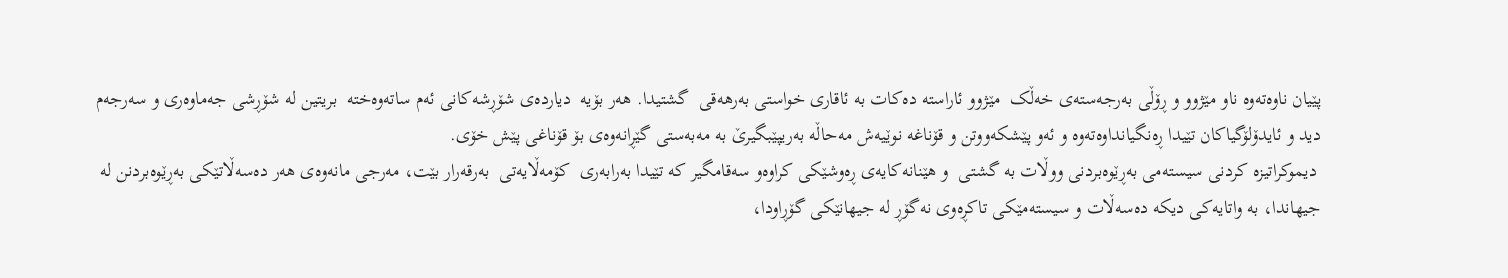پێیان ناوه‌ته‌وه‌ ناو مێژوو و ڕۆڵی به‌رجه‌سته‌ی خه‌ڵک  مێژوو ئاراسته‌ ده‌کات به‌ ئاقاری خواستی به‌رهه‌قی  گشتیدا. هه‌ر بۆیه‌  دیارده‌ی شۆڕشه‌کانی ئه‌م ساته‌وه‌خته‌  بریتین له‌ شۆڕشی جه‌ماوه‌ری و سه‌رجه‌م دید و ئایدۆلۆگیاکان تێیدا ڕه‌نگیانداوه‌ته‌وه‌ و ئه‌و پێشکه‌ووتن و قۆناغه‌ نوێیه‌ش مه‌حاڵه‌ به‌ریپێبگیرێ به‌ مه‌به‌ستی گێڕانه‌وه‌ی بۆ قۆناغی پێش خۆی.
 دیموکراتیزه‌ کردنی سیسته‌می به‌ڕێوه‌بردنی ووڵات به‌ گشتی  و هێنانه‌کایه‌ی ڕه‌وشێکی کراوه‌و سه‌قامگیر که‌ تێیدا به‌رابه‌ری  کۆمه‌ڵایه‌تی  به‌رقه‌رار بێت، مه‌رجی مانه‌وه‌ی هه‌ر ده‌سه‌ڵاتێکی به‌ڕێوه‌بردنن له‌ جیهاندا، به‌ واتایه‌کی دیکه‌ ده‌سه‌ڵات و سیسته‌مێکی تاکڕه‌وی نه‌گۆڕ له‌ جیهانێکی گۆڕاودا،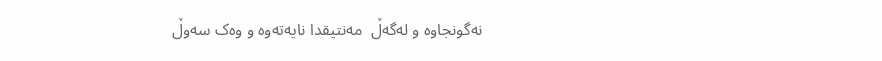نه‌گونجاوه‌ و له‌گه‌ڵ  مه‌نتیقدا نایه‌ته‌وه و وه‌ک سه‌وڵ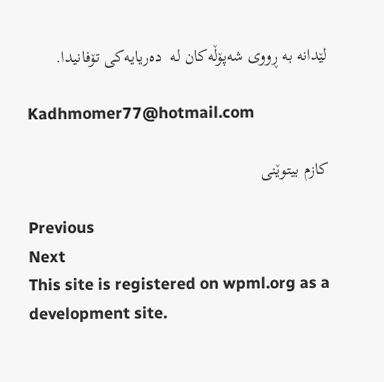لێدانه‌ به‌ ڕووی شه‌پۆڵه‌کان له‌  ده‌ریایه‌کی تۆفانیدا.

Kadhmomer77@hotmail.com

کازم بیتوێنی

Previous
Next
This site is registered on wpml.org as a development site.